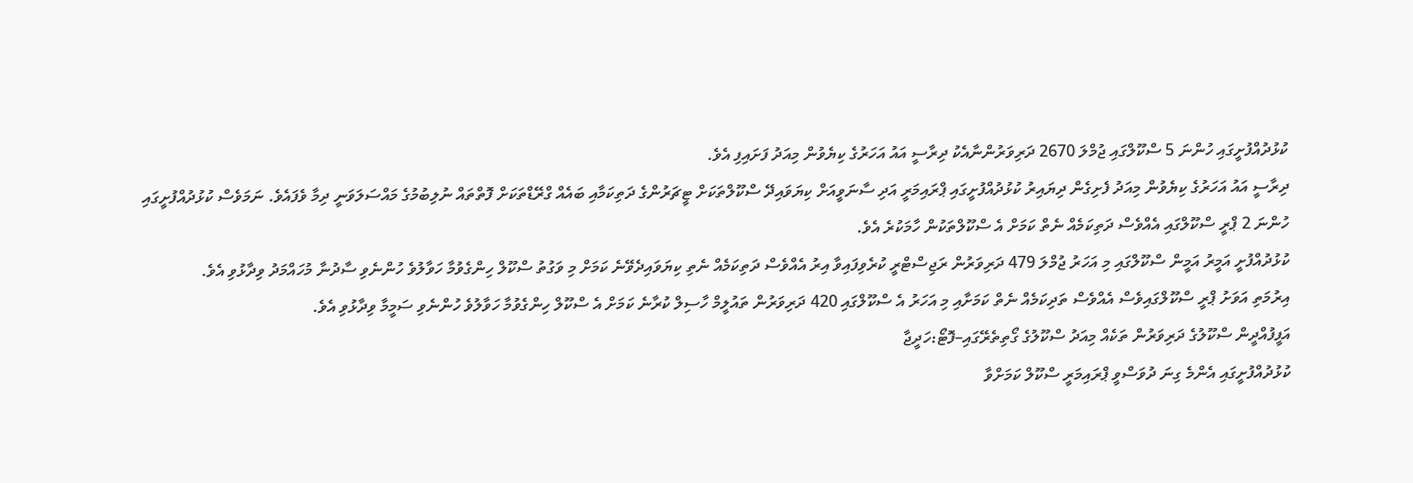ކުޅުދުއްފުށީގައި ހުންނަ 5 ސްކޫލްގައި ޖުމްލަ 2670 ދަރިވަރުންނާއެކު ދިރާސީ އައު އަހަރުގެ ކިޔެވުން މިއަދު ފަށައިފި އެވެ.
ދިރާސީ އައު އަހަރުގެ ކިޔެވުން މިއަދު ފެށިގެން ދިޔައިރު ކުޅުދުއްފުށީގައި ޕްރައިމަރީ އަދި ސާނަވީއަށް ކިޔަވައިދޭ ސްކޫލްތަކަށް ޓީޗަރުންގެ ދަތިކަމާއި ބައެއް ގްރޭޑްތަކަށް ފޮތްތައް ނުލިބުމުގެ މައްސަލަވަނީ ދިމާ ވެފައެވެ. ނަމަވެސް ކުޅުދުއްފުށީގައި ހުންނަ 2 ޕްރީ ސްކޫލްގައި އެއްވެސް ދަތިކަމެއް ނެތް ކަމަށް އެ ސްކޫލްތަކުން ހާމަކުރެ އެވެ.
ކުޅުދުއްފުށީ އަމީރު އަމީން ސްކޫލްގައި މި އަހަރު ޖުމްލަ 479 ދަރިވަރުން ރަޖިސްޓްރީ ކުރެވިފައިވާ އިރު އެއްވެސް ދަތިކަމެއް ނެތި ކިޔަވައިދެވޭނެ ކަމަށް މި ވަގުތު ސްކޫލް ހިންގެވުމާ ހަވާލުވެ ހުންނެވި ސާދުނާ މުހައްމަދު ވިދާޅުވި އެވެ.
އިރުމަތި އަވަށު ޕްރީ ސްކޫލްގައިވެސް އެއްވެސް ތަދިކަމެއް ނެތް ކަމަށާއި މި އަހަރު އެ ސްކޫލްގައި 420 ދަރިވަރުން ތައުލީމް ހާސިލް ކުރާނެ ކަމަށް އެ ސްކޫލް ހިންގެވުމާ ހަވާލުވެ ހުންނެވި ސަމީމާ ވިދާޅުވި އެވެ.
އަފީފުއްދީން ސްކޫލުގެ ދަރިވަރުން ތަކެއް މިއަދު ސްކޫލުގެ ގޯތިތެރޭގައި–ފޮޓޯ:ހަދީޖާ
ކުޅުދުއްފުށީގައި އެންމެ ގިނަ ދުވަސްވީ ޕްރައިމަރީ ސްކޫލް ކަމަށްވާ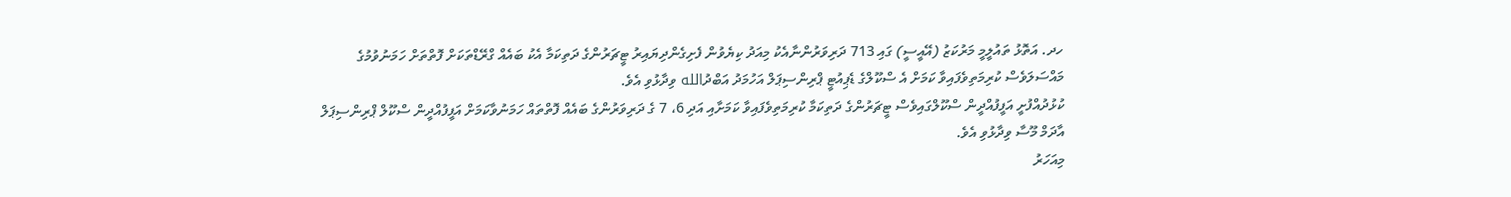ހދ. އަތޮޅު ތައުލީމީ މަރުކަޒު (އޭއީސީ) ގައި 713 ދަރިވަރުންނާއެކު މިއަދު ކިޔެވުން ފެށިގެންދިޔައިރު ޓީޗަރުންގެ ދަތިކަމާ އެކު ބައެއް ގްރޭޑްތަކަށް ފޮތްތަށް ހަމަނުވުމުގެ މައްސަލަވެސް ކުރިމަތިވެފައިވާ ކަމަށް އެ ސްކޫލްގެ ޑެޕިއުޓީ ޕްރިންސިޕަލް އަހުމަދު އަބްދުالله ވިދާޅުވި އެވެ.
ކުޅުދުއްފުށީ އަފީފުއްދީން ސްކޫލްގައިވެސް ޓީޗަރުންގެ ދަތިކަމާ ކުރިމަތިވެފައިވާ ކަމަށާއި އަދި 6، 7 ގެ ދަރިވަރުންގެ ބައެއް ފޮތްތައް ހަމަނުވާކަމަށް އަފީފުއްދީން ސްކޫލް ޕްރިންސިޕަލް އާދަމް މޫސާ ވިދާޅުވި އެވެ.
މިއަހަރު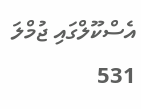އެސްކޫލްގައި ޖުމްލަ 531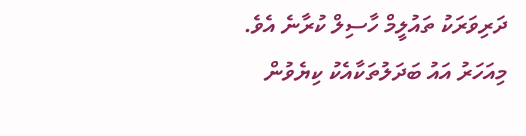ދަރިވަރަކު ތައުލީމް ހާސިލް ކުރާނެ އެވެ.
މިއަހަރު އައު ބަދަލުތަކާއެކު ކިޔެވުން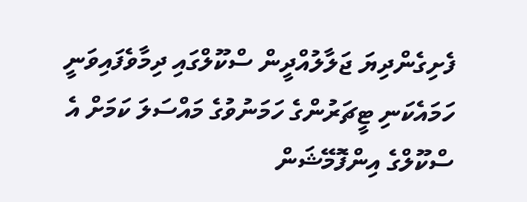ފެށިގެންދިޔަ ޖަލާލުއްދީން ސްކޫލްގައި ދިމާވެފައިވަނީ ހަމައެކަނި ޓީޗަރުންގެ ހަމަނުވުގެ މައްސަލަ ކަމަށް އެ ސްކޫލްގެ އިންފޮމޭޝަން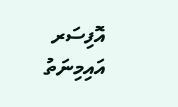އޮފިސަރ އައިމިނަތު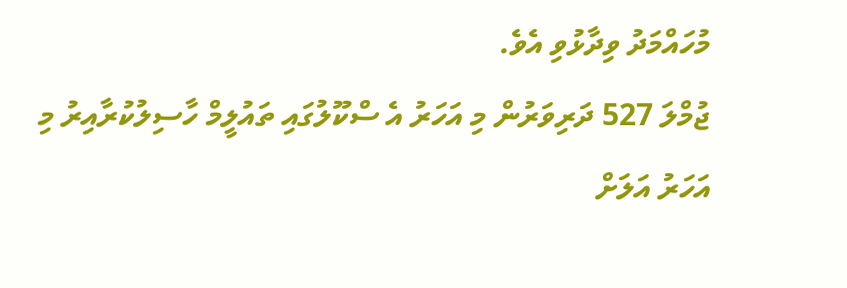މުހައްމަދު ވިދާޅުވި އެވެ.
ޖުމްލަ 527 ދަރިވަރުން މި އަހަރު އެ ސްކޫލުގައި ތައުލީމް ހާސިލުކުރާއިރު މި އަހަރު އަލަށް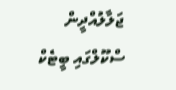ޖަލާލުއްދީން ސްކޫލްގައި ބީޓެކް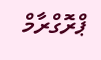ޕްރޮގްރާމް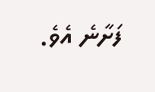ފަށާނެ އެވެ.